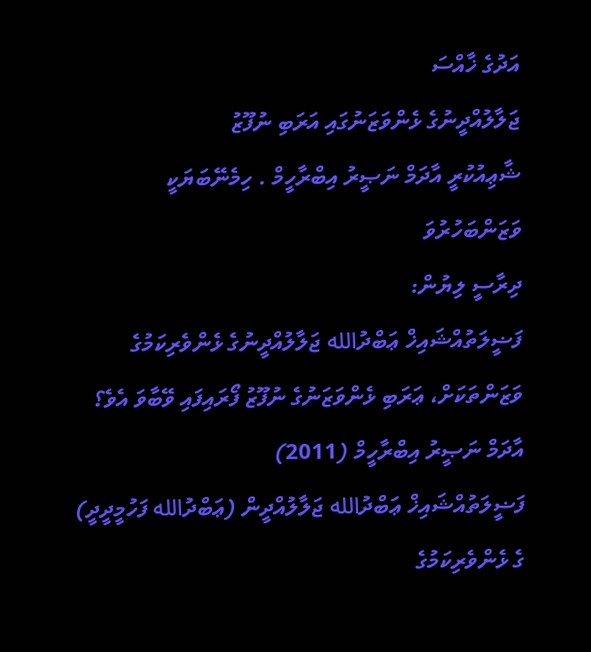އަދުގެ ޚާއްސަ
ޖަލާލުއްދީނުގެ ޅެންވަޒަނުގައި އަރަބި ނުފޫޒު
ޝާޢިއުކުރީ އާދަމް ނަޞީރު އިބްރާހީމް . ހިމެނޭބަޔަކީ ވަޒަންބަހުރުވަ
ދިރާސީ ލިޔުން:
ފަޟީލަތުއްޝައިޚް ޢަބްދުالله ޖަލާލުއްދީނުގެ ޅެންވެރިކަމުގެ ވަޒަންތަކަށް، ޢަރަބި ޅެންވަޒަނުގެ ނުފޫޒު ފޯރައިފައި ވޭބާވަ އެވެ؟
އާދަމް ނަޞީރު އިބްރާހީމް (2011)
ފަޟީލަތުއްޝައިޚް ޢަބްދުالله ޖަލާލުއްދީން (ޢަބްދުالله ފަހުމީދީދީ) ގެ ޅެންވެރިކަމުގެ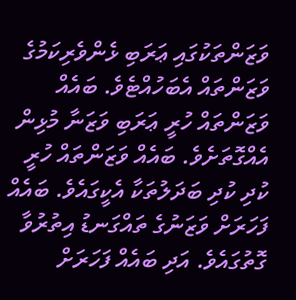ވަޒަންތަކުގައި ޢަރަބި ޅެންވެރިކަމުގެ ވަޒަންތައް އެބަހުއްޓެވެ. ބައެއް ވަޒަންތައް ހުރީ ޢަރަބި ވަޒަނާ މުޅިން އެއްގޮތަށެވެ. ބައެއް ވަޒަންތައް ހުރީ ކުދި ކުދި ބަދަލުތަކާ އެކީގައެވެ. ބައެއް ފަހަރަށް ވަޒަނުގެ ތައްގަނޑު އިތުރުވާ ގޮތުގައެވެ. އަދި ބައެއް ފަހަރަށް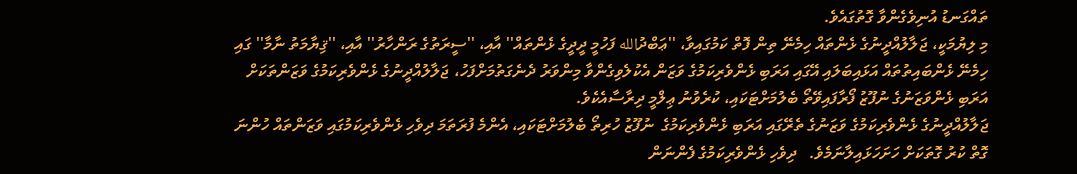ތައްގަނޑު އުނިވެގެންވާ ގޮތުގައެވެ.
މި ލިޔުމަކީ، ޖަލާލުއްދީނުގެ ޅެންތައް ހިމެނޭ ތިން ފޮތް ކަމުގައިވާ، ''ޢަބްދުالله ފަހުމީ ދީދީގެ ޅެންތައް'' އާއި، ''ސީރަތުގެ ރަންހާރު'' އާއި، ''ޤިޔާމަތު ނާމާ'' ގައި ހިމެނޭ ޅެންބައިތުތައް އަޅައިބަލައި އޭގައި އަރަބި ޅެންވެރިކަމުގެ ވަޒަން އެކުލެވިގެންވާ މިންވަރު ދެނެގަތުމަށްފަހު، ޖަލާލުއްދީނުގެ ޅެންވެރިކަމުގެ ވަޒަންތަކަށް އަރަބި ޅެންވަޒަނުގެ ނުފޫޒު ފޯރާފައިވޭތޯ ބެލުމަށްޓަކައި، ކުރެވުނު ޢިލްމީ ދިރާސާއެކެވެ.
ޖަލާލުއްދީނުގެ ޅެންވެރިކަމުގެ ވަޒަނުގެ ތެރޭގައި އަރަބި ޅެންވެރިކަމުގެ  ނުފޫޒު ހުރިތޯ ބެލުމަށްޓަކައި، އެންމެ ފުރަތަމަ ދިވެހި ޅެންވެރިކަމުގައި ވަޒަންތައް ހުންނަ ގޮތް ކުރު ގޮތަކަށް ހަށަހަޅައިލާނަމެވެ.   ދިވެހި ޅެންވެރިކަމުގެ ފެންނަން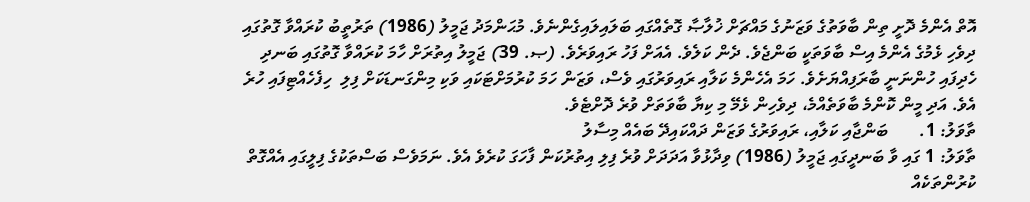އޮތް އެންމެ ދޮށީ ތިން ބާވަތުގެ ވަޒަނުގެ މައްޗަށް ޚުލާޞާ ގޮތެއްގައި ބަލައިލައިގެންނެވެ. މުޙަންމަދު ޖަމީލު (1986) ތަރުތީބު ކުރައްވާ ގޮތުގައި ދިވެހި ޅެމުގެ އެންމެ އިސް ބާވަތަކީ ބަންޖެވެ. ދެން ކަލެވެ. އެއަށް ފަހު ރައިވަރެވެ. (ޞ. 39) ޖަމީލު އިތުރަށް ހާމަ ކުރައްވާ ގޮތުގައި ބަނދި ހެދިފައި ހުންނަނީ ބާރަފިއްޔަށެވެ. ހަމަ އެހެންމެ ކަލާއި ރައިވަރުގައި ވެސް، ވަޒަން ހަމަ ކުރުމަށްޓަކައި ވަކި މިންގަނޑަކަށް ފިލި  ހިފެހެއްޓިފައި ހުރެ އެވެ. އަދި މީން ކޮންމެ ބާވަތެއްމެ، ދިވެހިން ޅެމޭ މި ކިޔާ ބާވަތަށް ވުރެ ދޮށްޓެވެ.
ތާވަލު: 1.       ބަންޖާއި ކަލާއި، ރައިވަރުގެ ވަޒަން ދައްކައިދޭ ބައެއް މިސާލު
ތާވަލު: 1 ގައި ވާ ބަނދީގައި ޖަމީލު (1986) ވިދާޅުވާ އަދަދަށް ވުރެ ފިލި އިތުރުކަން ފާހަގަ ކުރެވެ އެވެ. ނަމަވެސް ބަސްތަކުގެ ފިލީގައި އެއްގޮތް ކުރުންތަކެއް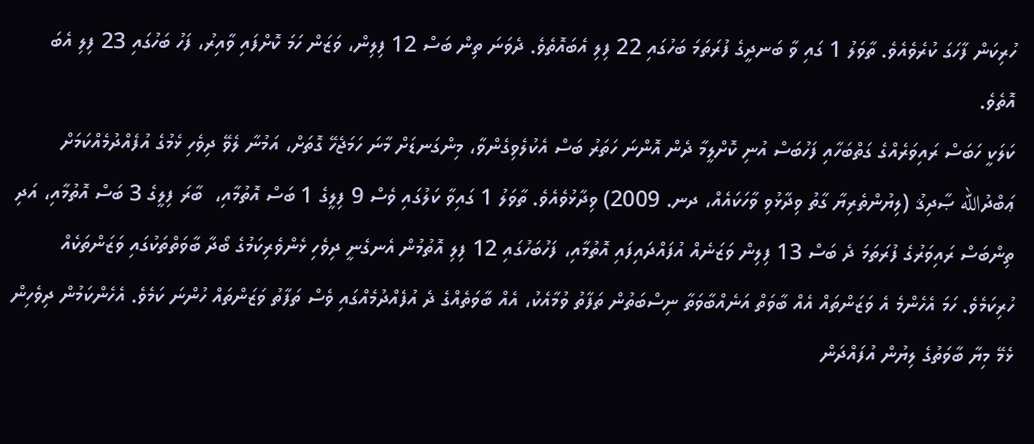ހުރިކަން ފާހަގަ ކުރެވެއެވެ. ތާވަލު 1 ގައި ވާ ބަނދީގެ ފުރަތަމަ ބަހުގައި 22 ފިލި އެބައޮތެވެ. ދެވަނަ ތިން ބަސް 12 ފިލިން، ވަޒަން ހަމަ ކޮށްފައި ވާއިރު، ފަހު ބަހުގައި 23 ފިލި އެބަ އޮތެވެ.
ކަލަކީ ހަބަސް ރައިވަރެއްގެ ގަތްބަހާއި ފަހުބަސް އުނި ކޮށްލީމާ ދެން އޮންނަ ހަތަރު ބަސް އެކުލެވިގެންވާ، މިންގަނޑަށް މާނަ ހަމަޖެހޭ ގޮތަށް، އަމުނާ ލެވޭ ދިވެހި ޅެމުގެ އުފެއްދުމެއްކަމަށް ޢަބްދުالله ޞާދިޤު (ލިޔުންތެރިޔާ ގާތު ވިދާޅުވި ވާހަކައެއް، ދނ. 2009) ވިދާޅުވެއެވެ. ތާވަލު 1 ގައިވާ ކަލުގައި ވެސް 9 ފިލީގެ 1 ބަސް އޮތުމާއި،  ބާރަ ފިލީގެ 3 ބަސް އޮތުމާއި، އަދި ތިންބަސް ރައިވަރުގެ ފުރަތަމަ ދެ ބަސް 13 ފިލިން ވަޒަނެއް އުފައްދައިފައި އޮތުމާއި، ފަހުބަހުގައި 12 ފިލި އޮތުމުން އެނގެނީ ދިވެހި ޅެންވެރިކަމުގެ ބޯދާ ބާވަތްތަކުގައި ވަޒަންތަކެއް ހުރިކަމެވެ. ހަމަ އެހެންމެ އެ ވަޒަންތައް އެއް ބާވަތް އަނެއްބާވަތާ ނިސްބަތުން ތަފާތު ވުމާއެކު، އެއް ބާވަތެއްގެ ދެ އުފެއްދުމެއްގައި ވެސް ތަފާތު ވަޒަންތައް ހުންނަ ކަމެވެ. އެހެންކަމުން ދިވެހިން ޅެމޭ މިޔާ ބާވަތުގެ ލިޔުން އުފައްދަން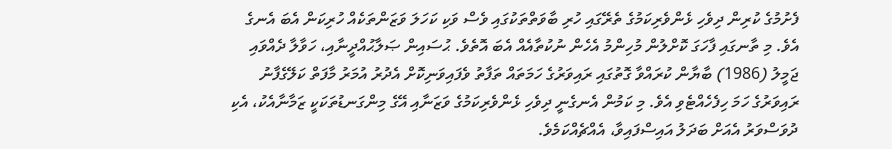ފެށުމުގެ ކުރިން ދިވެހި ޅެންވެރިކަމުގެ ތެރޭގައި ހުރި ބާވަތްތަކުގައި ވެސް ވަކި ކަހަލަ ވަޒަންތަކެއް ހުރިކަން އެބަ އެނގެ އެވެ. މި ތާނގައި ފާހަގަ ކޮށްލުން މުހިންމު އެހެން ނުކުތާއެއް އެބަ އޮތެވެ. ޙުސައިން ޞަލާޙުއްދީނާއި، ހަވާލާ ދެއްވައި ޖަމީލު (1986) ބާޔާން ކުރައްވާ ގޮތުގައި ރައިވަރުގެ ހަމަތައް ތަފާތު ވެފައިވަނިކޮށް އެދުރު އުމަރު މާފަތް ކަލޭގެފާނު ރައިވަރުގެ ހަމަ ހިފެހެއްޓެވި އެވެ. މި ކަމުން އެނގެނީ ދިވެހި ޅެންވެރިކަމުގެ ވަޒަނާއި އޭގެ މިންގަނޑުތަކަކީ ޒަމާނާއެކު، އެކި ދުވަސްވަރު އެއަށް ބަދަލު އައިސްފައިވާ، އެއްޗެއްކަމެވެ.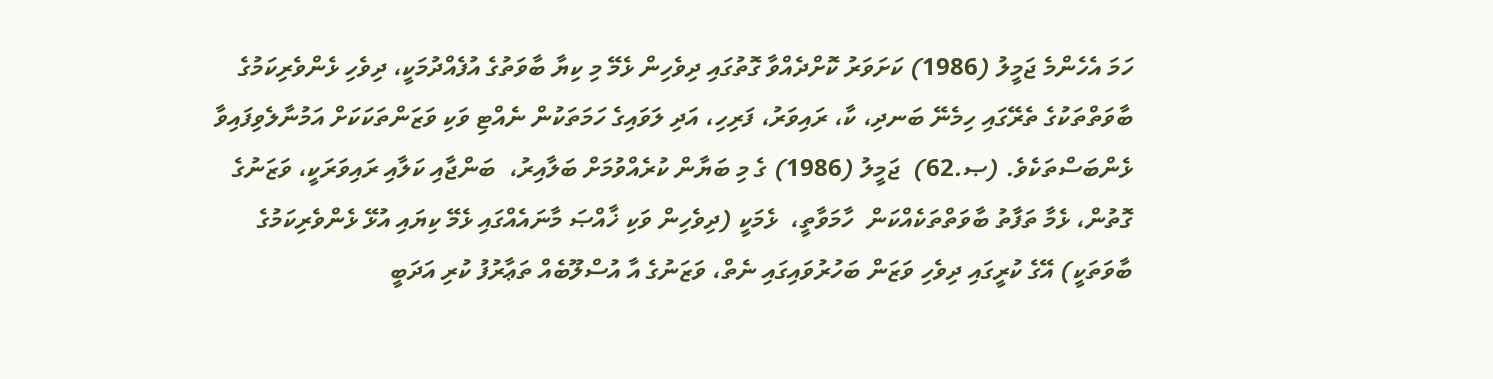ހަމަ އެހެންމެ ޖަމީލު (1986) ކަށަވަރު ކޮށްދެއްވާ ގޮތުގައި ދިވެހިން ޅެމޭ މި ކިޔާ ބާވަތުގެ އުފެއްދުމަކީ، ދިވެހި ޅެންވެރިކަމުގެ ބާވަތްތަކުގެ ތެރޭގައި ހިމެނޭ ބަނދި، ކާ، ރައިވަރު، ފަރިހި، އަދި ލަވައިގެ ހަމަތަކުން ނެއްޓި ވަކި ވަޒަންތަކަކަށް އަމުނާލެވިފައިވާ ޅެންބަސްތަކެވެ. (ޞ.62)  ޖަމީލު (1986) ގެ މި ބަޔާން ކުރެއްވުމަށް ބަލާއިރު،  ބަންޖާއި ކަލާއި ރައިވަރަކީ، ވަޒަނުގެ ގޮތުން، ޅެމާ ތަފާތު ބާވަތްތަކެއްކަން  ހާމަވާތީ،  ޅެމަކީ (ދިވެހިން ވަކި ޚާއްޞަ މާނައެއްގައި ޅެމޭ ކިޔައި އުޅޭ ޅެންވެރިކަމުގެ ބާވަތަކީ) އޭގެ ކުރީގައި ދިވެހި ވަޒަން ބަހުރުވައިގައި ނެތް، ވަޒަނުގެ އާ އުސްލޫބެއް ތަޢާރުފު ކުރި އަދަބީ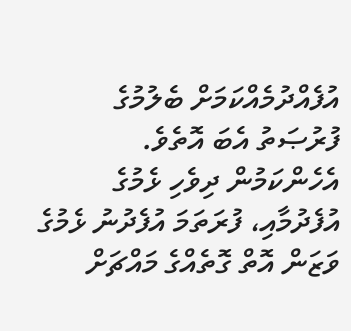އުފެއްދުމެއްކަމަށް ބެލުމުގެ ފުރުޞަތު އެބަ އޮތެވެ.  އެހެންކަމުން ދިވެހި ޅެމުގެ އުފެދުމާއި، ފުރަތަމަ އުފެދުނު ޅެމުގެ ވަޒަން އޮތް ގޮތެއްގެ މައްޗަށް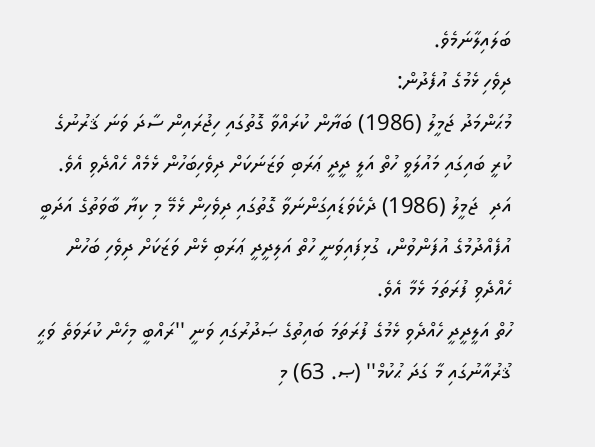ބަލައިލާނަމެވެ.
ދިވެހި ޅެމުގެ އުފެދުން:
މުޙަންމަދު ޖަމީލު (1986) ބަޔާން ކުރައްވާ ގޮތުގައި ހިޖުރައިން ސާދަ ވަނަ ޤަރުނުގެ ކުރީ ބައިގައި މައުލަވީ ހުތް އަލީ ދީދީ ޢަރަބި ވަޒަނަކަށް ދިވެހިބަހުން ޅެމެއް ހެއްދެވި އެވެ. އަދި  ޖަމީލު (1986) ދެކެވަޑައިގަންނަވާ ގޮތުގައި ދިވެހިން ޅެމޭ މި ކިޔާ ބާވަތުގެ އަދަބީ އުފެއްދުމުގެ އުފަންވުން، ގުޅިފައިވަނީ ހުތް އަލިދީދީ ޢަރަބި ޅެން ވަޒަކަށް ދިވެހި ބަހުން ހެއްދެވި ފުރަތަމަ ޅެމާ އެވެ.
ހުތް އަލީދީދީ ހެއްދެވި ޅެމުގެ ފުރަތަމަ ބައިތުގެ ޞަދުރުގައި ވަނީ ''ރައްބީ މިހެން ކުރަވަތެ ވަޙީ ޤުރުއާނުގައި މާ ގަދަ ޙުކުމް'' (ޞ. 63) މި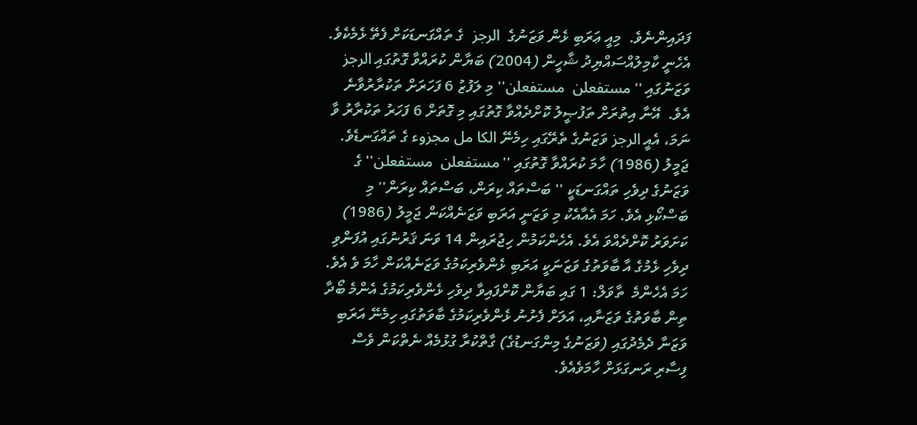ފަދައިންނެވެ.  މިއީ ޢަރަބި ޅެން ވަޒަނުގެ  الرجز  ގެ ތައްގަނޑަކަށް ފެތޭ ޅެމެކެވެ. އެހެނީ ކާމިލުއްސައްޔިދު ޝާހީން (2004) ބަޔާން ކުރައްވާ ގޮތުގައި الرجز ވަޒަނުގައި ''مستفعلن  مستفعلن'' މި ލަފުޒު 6 ފަހަރަށް ތަކުރާރުވާނެ އެވެ.  އޭނާ އިތުރަށް ތަފުޞީލު ކޮށްދެއްވާ ގޮތުގައި މި ގޮތަށް 6 ފަހަރު ތަކުރާރު ވާ ނަމަ، އެއީ الرجز ވަޒަނުގެ ތެރޭގައި ހިމެނޭ الكا مل مجزوء ގެ ތައްގަނޑެވެ. ޖަމީލު (1986) ހާމަ ކުރައްވާ ގޮތުގައި ''مستفعلن  مستفعلن'' ގެ ވަޒަނުގެ ދިވެހި ތައްގަނޑަކީ '' ބަސްތައް ކިރަން، ބަސްތައް ކިރަން'' މި ބަސްކޯޅި އެވެ. ހަމަ އެއާއެކު މި ވަޒަނީ އަރަބި ވަޒަނެއްކަން ޖަމީލު (1986) ކަށަވަރު ކޮށްދެއްވަ އެވެ. އެހެންކަމުން ހިޖުރައިން 14 ވަނަ ޤަރުނުގައި އުފަންވި ދިވެހި ޅެމުގެ އާ ބާވަތުގެ ވަޒަނަކީ އަރަބި ޅެންވެރިކަމުގެ ވަޒަނެއްކަން ހާމަ ވެ އެވެ. ހަމަ އެހެންމެ  ތާވަލް: 1 ގައި ބަޔާން ކޮށްފައިވާ ދިވެހި ޅެންވެރިކަމުގެ އެންމެ ބޯދާ ތިން ބާވަތުގެ ވަޒަނާއި، އަލަށް ފެށުނު ޅެންވެރިކަމުގެ ބާވަތުގައި ހިމެނޭ އަރަބި ވަޒަނާ ދެމެދުގައި (ވަޒަނުގެ މިންގަނޑުގެ) ގާތްކުރާ ގުޅުމެއް ނެތްކަން ވެސް ފިސާރި ރަނގަޅަށް ހާމަވެއެވެ.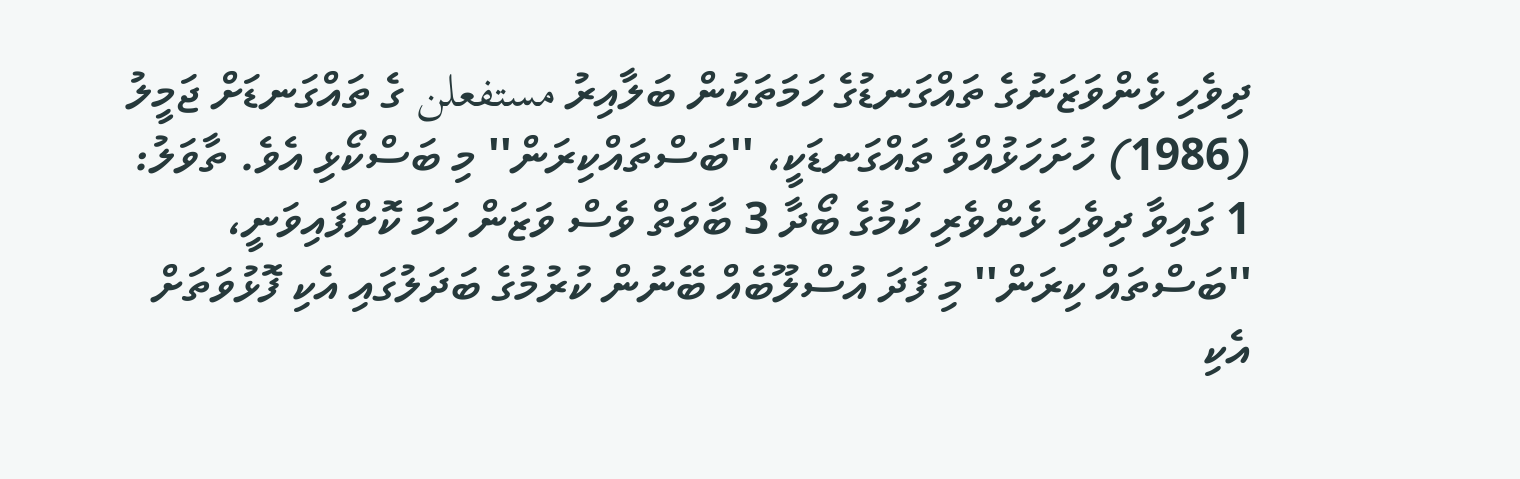ދިވެހި ޅެންވަޒަނުގެ ތައްގަނޑުގެ ހަމަތަކުން ބަލާއިރު مستفعلن ގެ ތައްގަނޑަށް ޖަމީލު (1986) ހުށަހަޅުއްވާ ތައްގަނޑަކީ، ''ބަސްތައްކިރަން'' މި ބަސްކޯޅި އެވެ. ތާވަލު: 1 ގައިވާ ދިވެހި ޅެންވެރި ކަމުގެ ބޯދާ 3 ބާވަތް ވެސް ވަޒަން ހަމަ ކޮށްފައިވަނީ، ''ބަސްތައް ކިރަން'' މި ފަދަ އުސްލޫބެއް ބޭނުން ކުރުމުގެ ބަދަލުގައި އެކި ފޮޅުވަތަށް އެކި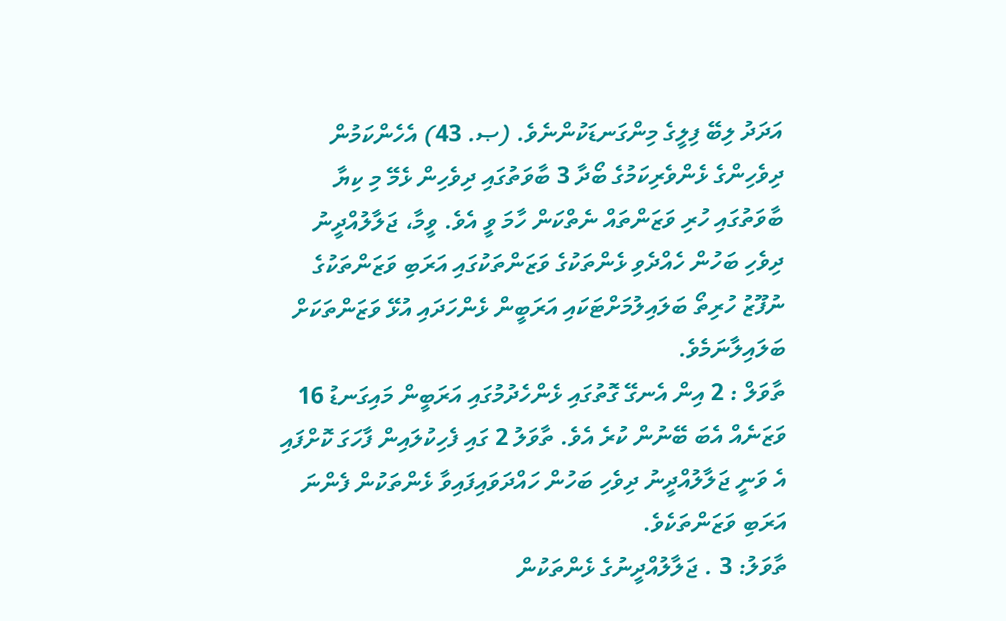އަދަދު ލިބޭ ފިލީގެ މިންގަނޑަކުންނެވެ. (ޞ. 43) އެހެންކަމުން ދިވެހިންގެ ޅެންވެރިކަމުގެ ބޯދާ 3 ބާވަތުގައި ދިވެހިން ޅެމޭ މި ކިޔާ ބާވަތުގައި ހުރި ވަޒަންތައް ނެތްކަން ހާމަ ވީ އެވެ. ވީމާ، ޖަލާލުއްދީނު ދިވެހި ބަހުން ހެއްދެވި ޅެންތަކުގެ ވަޒަންތަކުގައި އަރަބި ވަޒަންތަކުގެ ނުފޫޒު ހުރިތޯ ބަލައިލުމަށްޓަކައި އަރަބީން ޅެންހަދައި އުޅޭ ވަޒަންތަކަށް ބަލައިލާނަމެވެ.
ތާވަލް : 2 އިން އެނގޭ ގޮތުގައި ޅެންހެދުމުގައި އަރަބީން މައިގަނޑު 16 ވަޒަނެއް އެބަ ބޭނުން ކުރެ އެވެ. ތާވަލު 2 ގައި ފެހިކުލައިން ފާހަގަ ކޮށްފައި އެ ވަނީ ޖަލާލުއްދީނު ދިވެހި ބަހުން ހައްދަވައިފައިވާ ޅެންތަކުން ފެންނަ އަރަބި ވަޒަންތަކެވެ.
ތާވަލު: 3 . ޖަލާލުއްދީނުގެ ޅެންތަކުން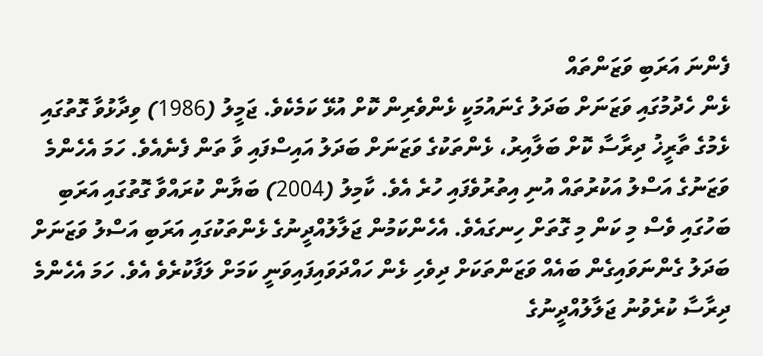ފެންނަ އަރަބި ވަޒަންތައް
ޅެން ހެދުމުގައި ވަޒަނަށް ބަދަލު ގެނައުމަކީ ޅެންވެރިން ކޮށް އުޅޭ ކަމެކެވެ. ޖަމީލު (1986) ވިދާޅުވާ ގޮތުގައި ޅެމުގެ ތާރީޚު ދިރާސާ ކޮށް ބަލާއިރު، ޅެންތަކުގެ ވަޒަނަށް ބަދަލު އައިސްފައި ވާ ތަން ފެނެއެވެ. ހަމަ އެހެންމެ ވަޒަނުގެ އަސްލު އަކުރުތައް އުނި އިތުރުވެފައި ހުރެ އެވެ. ކާމިލު (2004) ބަޔާން ކުރައްވާ ގޮތުގައި އަރަބި ބަހުގައި ވެސް މި ކަން މި ގޮތަށް ހިނގައެވެ. އެހެންކަމުން ޖަލާލުއްދީނުގެ ޅެންތަކުގައި އަރަބި އަސްލު ވަޒަނަށް ބަދަލު ގެންނަވައިގެން ބައެއް ވަޒަންތަކަށް ދިވެހި ޅެން ހައްދަވައިފައިވަނީ ކަމަށް ލަފާކުރެވެ އެވެ. ހަމަ އެހެންމެ ދިރާސާ ކުރެވުނު ޖަލާލުއްދީނުގެ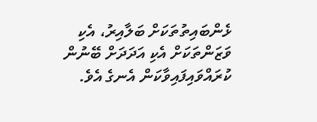ޅެންބައިތުތަކަށް ބަލާއިރު، އެކި ވަޒަންތަކަށް އެކި އަދަދަށް ބޭނުން ކުރައްވައިފައިވާކަން އެނގެ އެވެ.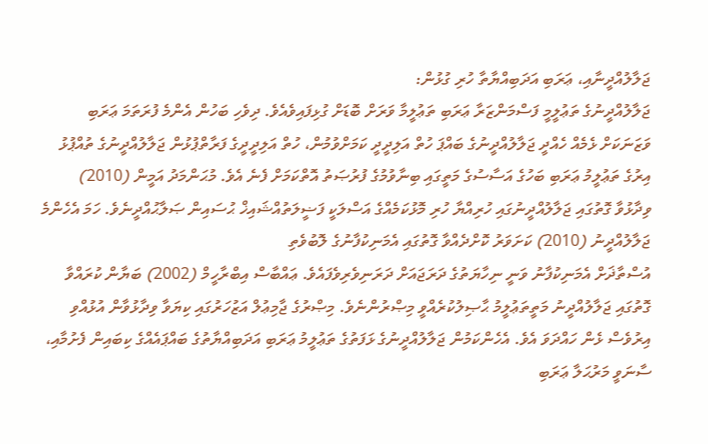ޖަލާލުއްދީނާއި، ޢަރަބި އަދަބިއްޔާތާ ހުރި ގުޅުން:
ޖަލާލުއްދީނުގެ ތަޢުލީމީ ފަސްމަންޒަރާ ޢަރަބި ތަޢުލީމާ ވަރަށް ބޮޑަށް ގުޅިފައިވެއެވެ. ދިވެހި ބަހުން އެންމެ ފުރަތަމަ ޢަރަބި ވަޒަނަކަށް ޅެމެއް ހެއްދީ ޖަލާލުއްދީނުގެ ބައްޕަ ހުތް އަލިދީދީ ކަމަށްވުމުން، ހުތް އަލިދީދީގެ ފަރާތްޕުޅުން ޖަލާލުއްދީނުގެ ތުއްޕުޅު އިރުގެ ތަޢުލީމު ޢަރަބި ބަހުގެ އަސާސުގެ މަތީގައި ބިނާވުމުގެ ފުރުޞަތު އޮތްކަމަށް ފެނެ އެވެ. މުޙަންމަދު އަމީން (2010) ވިދާޅުވާ ގޮތުގައި ޖަލާލުއްދީނުގައި ހުރިއްޔާ ހުރި މޮޅުކަމެއްގެ އަސްލަކީ ފަޟީލަތުއްޝައިޚް ޙުސައިން ޞަލާޙުއްދީނެވެ. ހަމަ އެހެންމެ ޖަލާލުއްދީނު (2010) ކަށަވަރު ކޮށްދެއްވާ ގޮތުގައި އެމަނިކުފާނުގެ ލޮބުވެތި
އުސްތާޛަށް އެމަނިކުފާނު ވަނީ ނިހާޔަތުގެ ދަރަޖައަށް ދަރަނިވެރިވެފައެވެ. ޢައްބާސް އިބްރާހީމް (2002) ބަޔާން ކުރައްވާ ގޮތުގައި ޖަލާލުއްދީނު މަތީތަޢުލީމު ޙާޞިލުކުރެއްވީ މިޞްރުންނެވެ. މިޞްރުގެ ޖާމިޢުލް އަޒުހަރުގައި ކިޔަވާ ވިދާޅުވާން އުޅުއްވި އިރުވެސް ޅެން ހައްދަވަ އެވެ. އެހެންކަމުން ޖަލާލުއްދީނުގެ ޅަފަތުގެ ތަޢުލީމު ޢަރަބި އަދަބިއްޔާތުގެ ބައްޕައެއްގެ ކިބައިން ފެށުމާއި، ސާނަވީ މަރުޙަލާ ޢަރަބި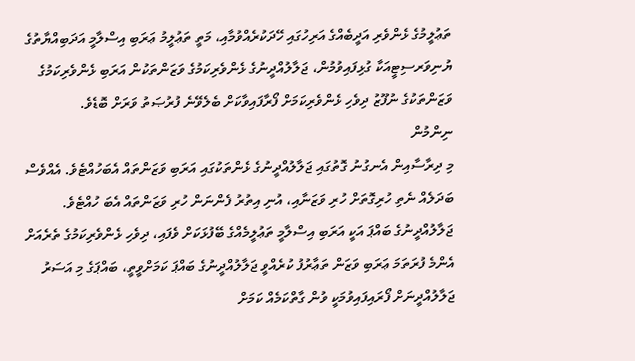ތަޢުލީމުގެ ޅެންވެރި އަދީބެއްގެ އަރިހުގައި ހޭދަކުރެއްވުމާއި، މަތީ ތަޢުލީމު ޢަރަބި އިސްލާމީ އަދަބިއްޔާތުގެ ޔުނިވަރސިޓީއަކާ ގުޅިފައިވުމުން، ޖަލާލުއްދީނުގެ ޅެންވެރިކަމުގެ ވަޒަންތަކުން އަރަބި ޅެންވެރިކަމުގެ ވަޒަންތަކުގެ ނުފޫޒު ދިވެހި ޅެންވެރިކަމަށް ފޯރާފައިވާކަށް ބެލެވޭނެ ފުރުޞަތު ވަރަށް ބޮޑެވެ.
ނިންމުން
މި ދިރާސާއިން އެނގުނު ގޮތުގައި ޖަލާލުއްދީނުގެ ޅެންތަކުގައި އަރަބި ވަޒަންތައް އެބަހުއްޓެވެ. އެއްވެސް ބަދަލެއް ނެތި ހުރިގޮތަށް ހުރި ވަޒަނާއި، އުނި އިތުރު ފެންނަން ހުރި ވަޒަންތައް އެބަ ހުއްޓެވެ. ޖަލާލުއްދީނުގެ ބައްޕަ އަކީ އަރަބި އިސްލާމީ ތަޢުލީމެއްގެ ބޭފުޅަކަށް ވެފައި، ދިވެހި ޅެންވެރިކަމުގެ ތެރެއަށް އެންމެ ފުރަތަމަ ޢަރަބި ވަޒަން ތަޢާރުފު ކުރެއްވީ ޖަލާލުއްދީނުގެ ބައްޕަ ކަމަށްވީތީ، ބައްޕަގެ މި އަސަރު ޖަލާލުއްދީނަށް ފޯރައިފައިވުމަކީ ވުން ގާތްކަމެއް ކަމަށް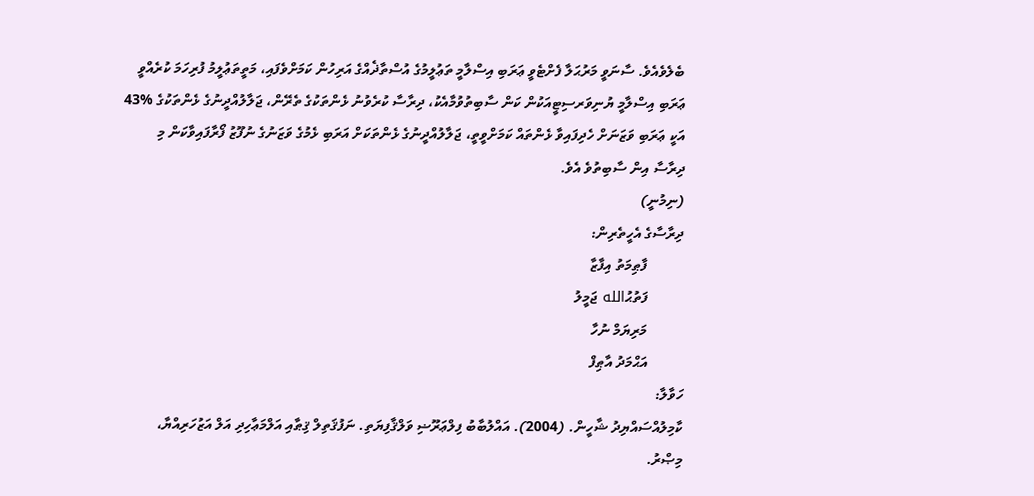ބެލެވެއެވެ. ސާނަވީ މަރުޙަލާ ފެށްޓެވީ ޢަރަބި އިސްލާމީ ތަޢުލީމުގެ އުސްތާޛެއްގެ އަރިހުން ކަމަށްވެފައި، މަތީތަޢުލީމު ފުރިހަމަ ކުރެއްވީ ޢަރަބި އިސްލާމީ ޔުނިވަރސިޓީއަކުން ކަން ސާބިތުވުމާއެކު، ދިރާސާ ކުރެވުނު ޅެންތަކުގެ ތެރޭން، ޖަލާލުއްދީނުގެ ޅެންތަކުގެ %43 އަކީ ޢަރަބި ވަޒަނަށް ހެދިފައިވާ ޅެންތައް ކަމަށްވީތީ، ޖަލާލުއްދީނުގެ ޅެންތަކަށް އަރަބި ޅެމުގެ ވަޒަނުގެ ނުފޫޒު ފޯރާފައިވާކަން މި ދިރާސާ އިން ސާބިތުވެ އެވެ.
(ނިމުނީ)
ދިރާސާގެ އެހީތެރިން:
          ފާޠިމަތު އިފާޒާ
          ފަތުޙުالله ޖަމީލު
          މަރިޔަމް ނުހާ
          އަޙްމަދު އާޠިފް
ހަވާލާ:
ކާމިލުއްސައްޔިދު ޝާހީން. (2004). އައްލުބާބު ފިލްޢަރޫޟި ވަލްޤާފިޔަތި. ނަފުޤަތިލް ޤިޠާއި އަލްމަޢާހިދި އަލް އަޒުހަރިއްޔާ، މިޞްރު.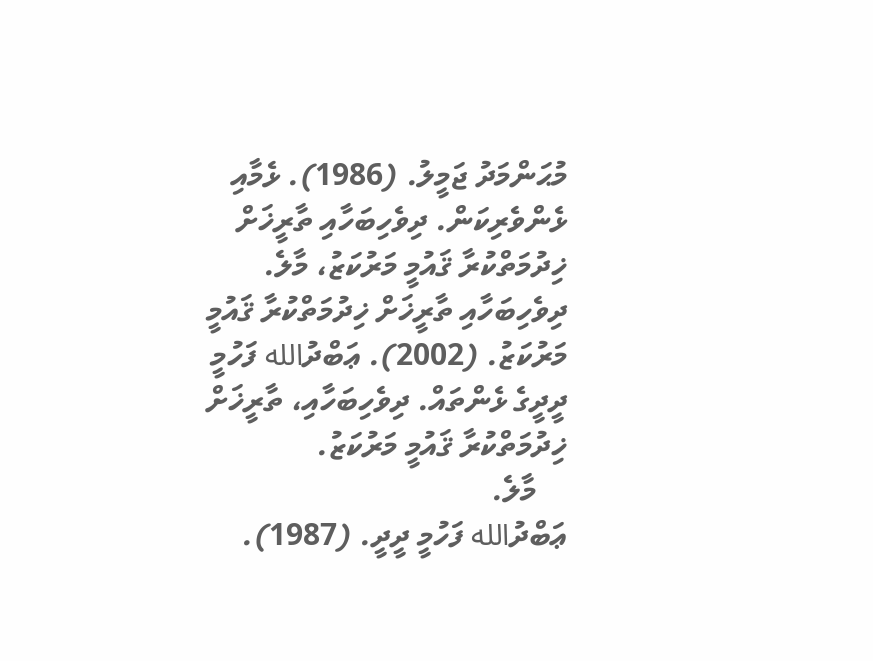މުޙަންމަދު ޖަމީލު. (1986). ޅެމާއި ޅެންވެރިކަން. ދިވެހިބަހާއި ތާރީޚަށް ޚިދުމަތްކުރާ ޤައުމީ މަރުކަޒު، މާލެ.
ދިވެހިބަހާއި ތާރީޚަށް ޚިދުމަތްކުރާ ޤައުމީ މަރުކަޒު. (2002). ޢަބްދުالله ފަހުމީ ދީދީގެ ޅެންތައް. ދިވެހިބަހާއި، ތާރީޚަށް ޚިދުމަތްކުރާ ޤައުމީ މަރުކަޒު.
    މާލެ.
ޢަބްދުالله ފަހުމީ ދީދީ. (1987).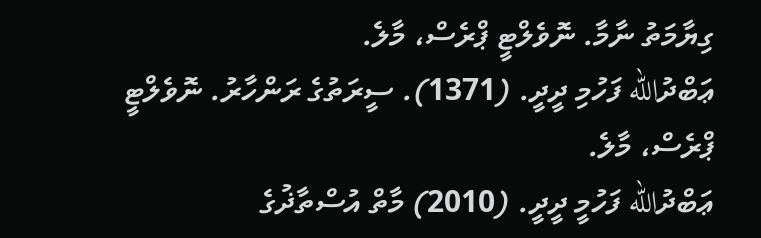ގިޔާމަތު ނާމާ. ނޮވެލްޓީ ޕްރެސް، މާލެ.
ޢަބްދުالله ފަހުމި ދީދީ. (1371). ސީރަތުގެ ރަންހާރު. ނޮވެލްޓީ ޕްރެސް، މާލެ.
ޢަބްދުالله ފަހުމީ ދީދީ. (2010) މާތް އުސްތާޛުގެ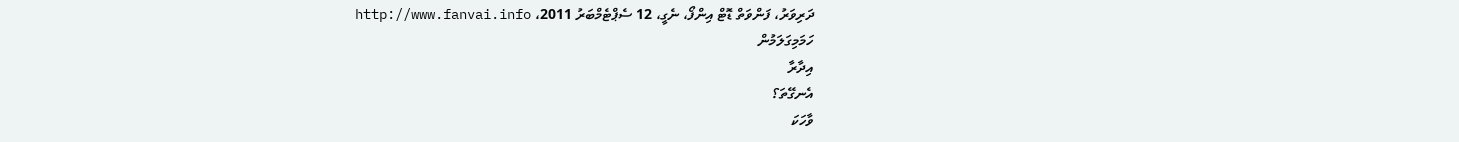ދަރިވަރު، ފަންވަތް ޑޮޓް އިންފޯ، ނެގީ، 12 ސެޕްޓެމްބަރު 2011، http://www.fanvai.info
ހަމަމިގަލަމުން
އިދާރާ
އެނގޭތަ؟
ވާހަކަ